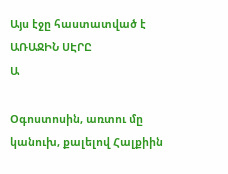Այս էջը հաստատված է
ԱՌԱՋԻՆ ՍԷՐԸ
Ա

Օգոստոսին, առտու մը կանուխ, քալելով Հալքիին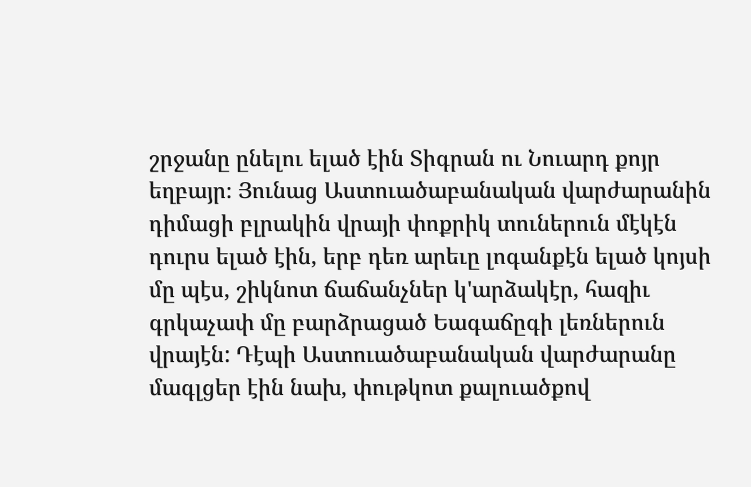շրջանը ընելու ելած էին Տիգրան ու Նուարդ քոյր եղբայր։ Յունաց Աստուածաբանական վարժարանին դիմացի բլրակին վրայի փոքրիկ տուներուն մէկէն դուրս ելած էին, երբ դեռ արեւը լոգանքէն ելած կոյսի մը պէս, շիկնոտ ճաճանչներ կ'արձակէր, հազիւ գրկաչափ մը բարձրացած Եագաճըգի լեռներուն վրայէն: Դէպի Աստուածաբանական վարժարանը մագլցեր էին նախ, փութկոտ քալուածքով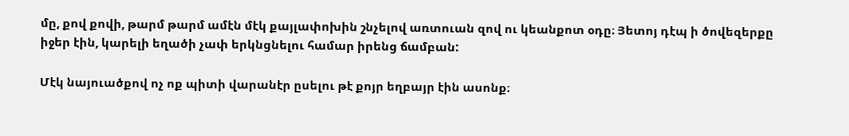մը, քով քովի, թարմ թարմ ամէն մէկ քայլափոխին շնչելով առտուան զով ու կեանքոտ օդը։ Յետոյ դէպ ի ծովեզերքը իջեր էին, կարելի եղածի չափ երկնցնելու համար իրենց ճամբան:

Մէկ նայուածքով ոչ ոք պիտի վարանէր ըսելու թէ քոյր եղբայր էին ասոնք։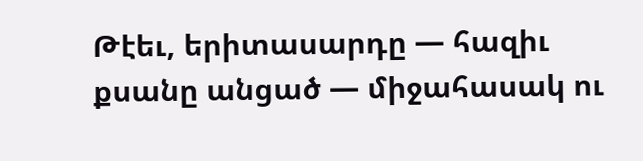Թէեւ, երիտասարդը — հազիւ քսանը անցած — միջահասակ ու